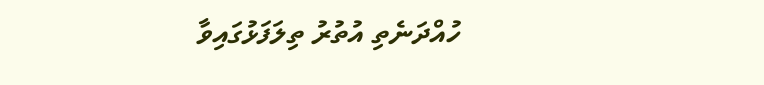ހުއްދަނެތި އުތުރު ތިލަފަޅުގައިވާ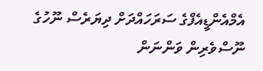އެމްއެންޑީއެފްގެ ސަރަހައްދަށް ދިޔަރެސް ނޫހުގެ ނޫސްވެރިން ވަންނަން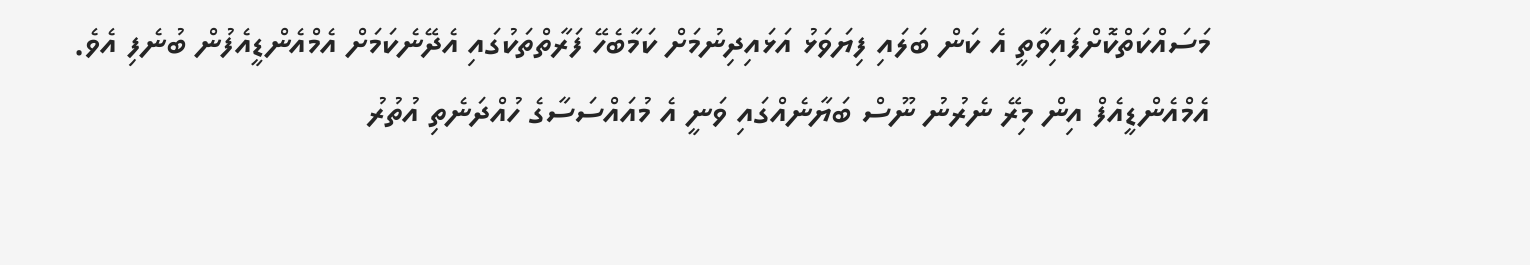މަސައްކަތްކޮށްފައިވާތީ އެ ކަން ބަލައި ފިޔަވަޅު އަޅައިދިނުމަށް ކަމާބެހޭ ފަރާތްތަކުގައި އެދޭނެކަމަށް އެމްއެންޑީއެފުން ބުނެފި އެވެ.
އެމްއެންޑީއެފް އިން މިރޭ ނެރުނު ނޫސް ބަޔާނެއްގައި ވަނީ އެ މުއައްސަސާގެ ހުއްދަނެތި އުތުރު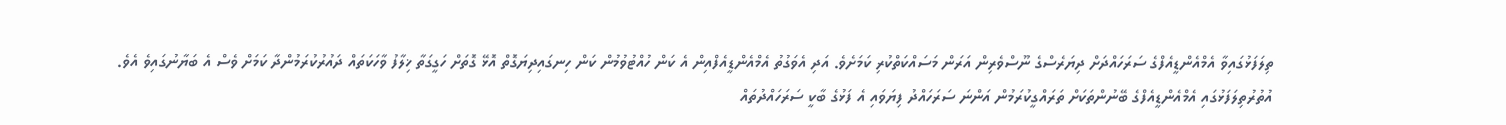ތިލަފަޅުގައިވާ އެމްއެންޑީއެފްގެ ސަރަހައްދަށް ދިޔަރެސްގެ ނޫސްވެރިން އަރަން މަސައްކަތްކުރި ކަމަށެވެ. އަދި އެވަގުތު އެމްއެންޑީއެފްއިން އެ ކަން ހުއްޓުވުމުން ކަން ހިނގައިދިޔަގޮތް އޮޅޭ ގޮތަށް ހަގީގަތާ ޚިލާފު ވާހަކަތައް ދައުރުކުރަމުންދާ ކަމަށް ވެސް އެ ބަޔާނުގައިވެ އެވެ.
އުތުރުތިލަފަޅުގައި އެމްއެންޑީއެފްގެ ބޭނުންތަކަށް ތަރައްގީކުރަމުން އަންނަ ސަރަހައްދު ފިޔަވައި އެ ފަޅުގެ ބާކީ ސަރަހައްދުތައް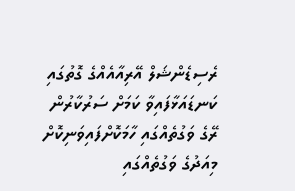ރެސިޑެންޝަލް އޭރިއާއެއްގެ ގޮތުގައި ކަނޑައަޅާފައިވާ ކަމަށް ސަރުކާރުން ރޭގެ ވަގުތެއްގައި ހާމަކޮށްފައިވަނިކޮށް މިއަދުގެ ވަގުތެއްގައި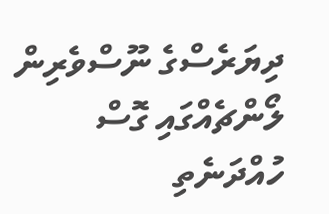ދިޔަރެސްގެ ނޫސްވެރިން ލޯންޗެއްގައި ގޮސް ހުއްދަނެތި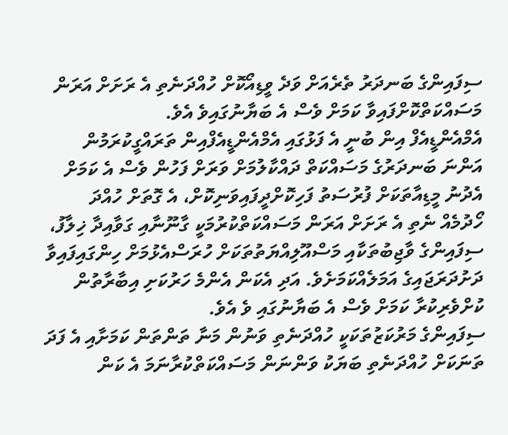ސިފައިންގެ ބަނދަރު ތެރެއަށް ވަދެ ވީޑިއޯކޮށް ހުއްދަނެތި އެ ރަށަށް އަރަން މަސައްކަތްކޮށްފައިވާ ކަމަށް ވެސް އެ ބަޔާނުގައިވެ އެވެ.
އެމްއެންޑީއެފް އިން ބުނީ އެ ފަޅުގައި އެމްއެންޑީއެފްއިން ތަރައްގީކުރަމުން އަންނަ ބަނދަރުގެ މަސައްކަތް ދައްކާލުމަށް ވަރަށް ފަހުން ވެސް އެ ކަމަށް އެދުނު މީޑިއާތަކަށް ފުރުސަތު ފަހިކޮށްދީފައިވަނިކޮށް، އެ ގޮތަށް ހުއްދަ ހޯދުމެއް ނެތި އެ ރަށަށް އަރަން މަސައްކަތްކުރުމަކީ ގާނޫނާއި ގަވާއިދާ ޚިލާފު، ސިފައިންގެ ވާޖިބުތަކާއި މަސްއޫލިއްޔަތުތަކަށް ހުރަސްއެޅުމަށް ހިންގައިފައިވާ ދަށުދަރަޖައިގެ އަމަލެއްކަމަށެވެ. އަދި އެކަން އެންމެ ހަރުކަށި އިބާރާތުން ކުށްވެރިކުރާ ކަމަށް ވެސް އެ ބަޔާނުގައި ވެ އެވެ.
ސިފައިންގެ މަރުކަޒުތަކަކީ ހުއްދަނެތި ވަނުން މަނާ ތަންތަން ކަމަށާއި އެ ފަދަ ތަނަކަށް ހުއްދަނެތި ބަޔަކު ވަންނަން މަސައްކަތްކުރާނަމަ އެ ކަން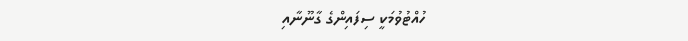ހުއްޓުވުމަކީ ސިފައިންގެ ގާނޫނާއި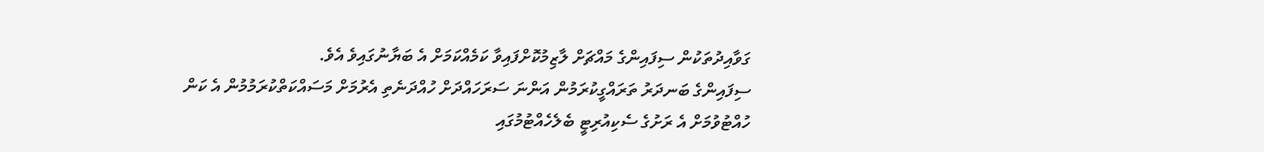ގަވާއިދުތަކުން ސިފައިންގެ މައްޗަށް ލާޒިމުކޮށްފައިވާ ކަމެއްކަމަށް އެ ބަޔާނުގައިވެ އެވެ.
ސިފައިންގެ ބަނދަރު ތަރައްގީކުރަމުން އަންނަ ސަރަހައްދަށް ހުއްދަނެތި އެރުމަށް މަސައްކަތްކުރަމުމުން އެ ކަން ހުއްޓުވުމަށް އެ ރަށުގެ ސެކިއުރިޓީ ބެލެހެއްޓުމުގައި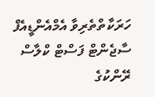ހަރަކާތްތެރިވާ އެމްއެންޑީއެފް ސާޖެންޓް ފަސްޓް ކްލާސް ރޭންކުގެ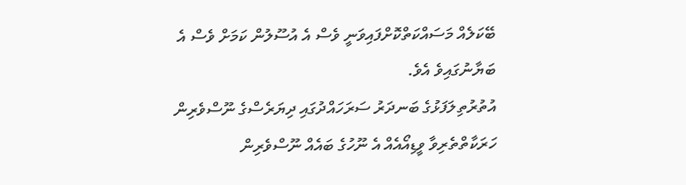ބޭކަލެއް މަސައްކަތްކޮށްފައިވަނީ ވެސް އެ އުސޫލުން ކަމަށް ވެސް އެ ބަޔާނުގައިވެ އެވެ.
އުތުރުތިލަފަޅުގެ ބަނދަރު ސަރަހައްދުގައި ދިޔަރެސްގެ ނޫސްވެރިން ހަރަކާތްތެރިވާ ވީޑިއޯއެއް އެ ނޫހުގެ ބައެއް ނޫސްވެރިން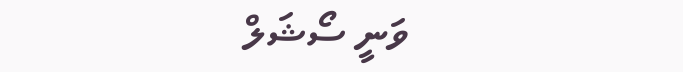ވަނީ ސޯޝަލް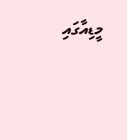މީޑިއާގައި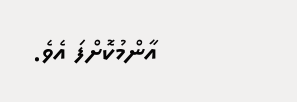އާންމުކޮށްފަ އެވެ.